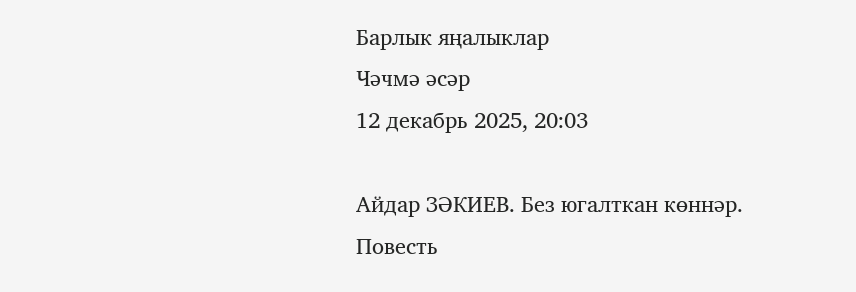Барлык яңалыклар
Чәчмә әсәр
12 декабрь 2025, 20:03

Айдар ЗӘКИЕВ. Без югалткан көннәр. Повесть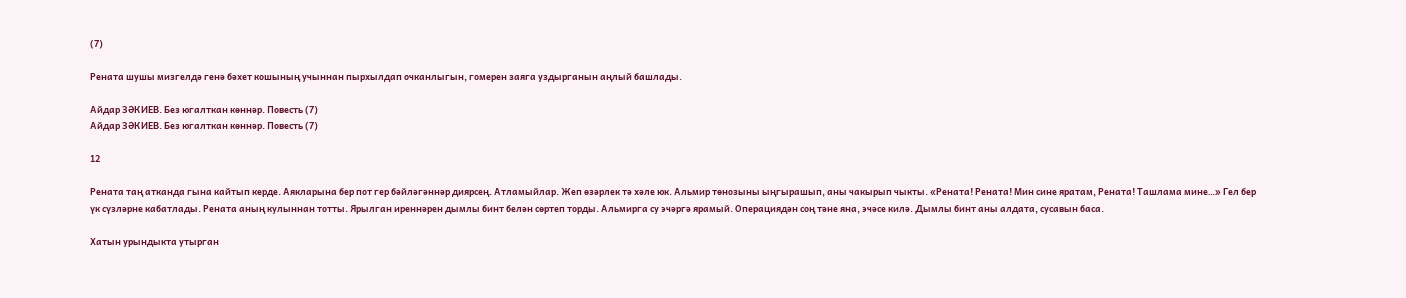(7)

Рената шушы мизгелдә генә бәхет кошының учыннан пырхылдап очканлыгын, гомерен заяга уздырганын аңлый башлады.

Айдар ЗӘКИЕВ. Без югалткан көннәр. Повесть (7)
Айдар ЗӘКИЕВ. Без югалткан көннәр. Повесть (7)

12

Рената таң атканда гына кайтып керде. Аякларына бер пот гер бәйләгәннәр диярсең. Атламыйлар. Жеп өзәрлек тә хәле юк. Альмир төнозыны ыңгырашып, аны чакырып чыкты. «Рената! Рената! Мин сине яратам, Рената! Ташлама мине…» Гел бер үк сүзләрне кабатлады. Рената аның кулыннан тотты. Ярылган иреннәрен дымлы бинт белән сөртеп торды. Альмирга су эчәргә ярамый. Операциядән соң тәне яна, эчәсе килә. Дымлы бинт аны алдата, сусавын баса.

Хатын урындыкта утырган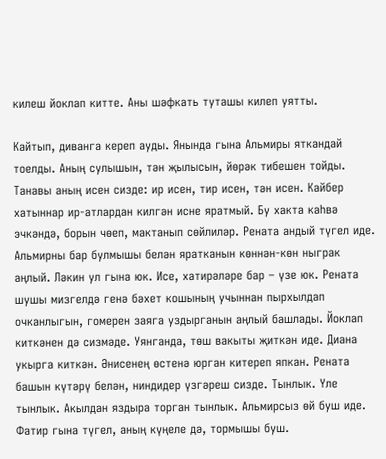килеш йоклап китте. Аны шәфкать туташы килеп уятты.

Кайтып, диванга кереп ауды. Янында гына Альмиры яткандай тоелды. Аның сулышын, тән җылысын, йөрәк тибешен тойды. Танавы аның исен сизде: ир исен, тир исен, тән исен. Кайбер хатыннар ир-атлардан килгән исне яратмый. Бу хакта каһвә эчкәндә, борын чөеп, мактанып сөйлиләр. Рената андый түгел иде. Альмирны бар булмышы белән яратканын көннән-көн ныграк аңлый. Ләкин ул гына юк. Исе, хатирәләре бар – үзе юк. Рената шушы мизгелдә генә бәхет кошының учыннан пырхылдап очканлыгын, гомерен заяга уздырганын аңлый башлады. Йоклап киткәнен дә сизмәде. Уянганда, төш вакыты җиткән иде. Диана укырга киткән. Әнисенең өстенә юрган китереп япкан. Рената башын күтәрү белән, ниндидер үзгәреш сизде. Тынлык. Үле тынлык. Акылдан яздыра торган тынлык. Альмирсыз өй буш иде. Фатир гына түгел, аның күңеле дә, тормышы буш.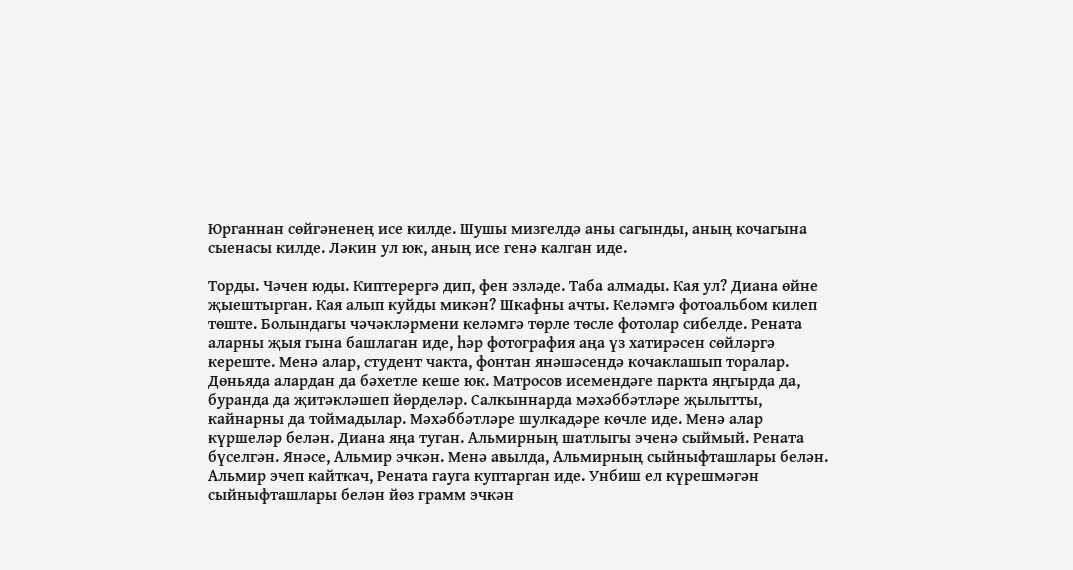Юрганнан сөйгәненең исе килде. Шушы мизгелдә аны сагынды, аның кочагына сыенасы килде. Ләкин ул юк, аның исе генә калган иде.

Торды. Чәчен юды. Киптерергә дип, фен эзләде. Таба алмады. Кая ул? Диана өйне җыештырган. Кая алып куйды микән? Шкафны ачты. Келәмгә фотоальбом килеп төште. Болындагы чәчәкләрмени келәмгә төрле төсле фотолар сибелде. Рената аларны җыя гына башлаган иде, һәр фотография аңа үз хатирәсен сөйләргә кереште. Менә алар, студент чакта, фонтан янәшәсендә кочаклашып торалар. Дөньяда алардан да бәхетле кеше юк. Матросов исемендәге паркта яңгырда да, буранда да җитәкләшеп йөрделәр. Салкыннарда мәхәббәтләре җылытты, кайнарны да тоймадылар. Мәхәббәтләре шулкадәре көчле иде. Менә алар күршеләр белән. Диана яңа туган. Альмирның шатлыгы эченә сыймый. Рената бүселгән. Янәсе, Альмир эчкән. Менә авылда, Альмирның сыйныфташлары белән. Альмир эчеп кайткач, Рената гауга куптарган иде. Унбиш ел күрешмәгән сыйныфташлары белән йөз грамм эчкән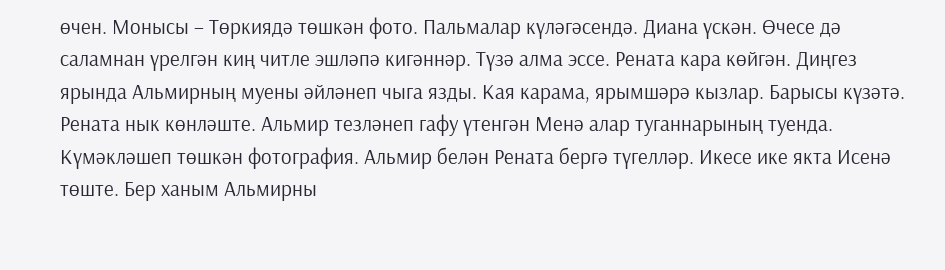өчен. Монысы – Төркиядә төшкән фото. Пальмалар күләгәсендә. Диана үскән. Өчесе дә саламнан үрелгән киң читле эшләпә кигәннәр. Түзә алма эссе. Рената кара көйгән. Диңгез ярында Альмирның муены әйләнеп чыга язды. Кая карама, ярымшәрә кызлар. Барысы күзәтә. Рената нык көнләште. Альмир тезләнеп гафу үтенгән Менә алар туганнарының туенда. Күмәкләшеп төшкән фотография. Альмир белән Рената бергә түгелләр. Икесе ике якта Исенә төште. Бер ханым Альмирны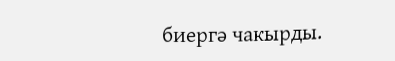биергә чакырды.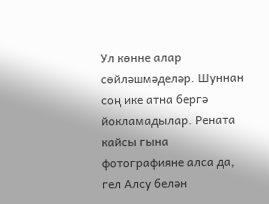Ул көнне алар сөйләшмәделәр. Шуннан соң ике атна бергә йокламадылар. Рената кайсы гына фотографияне алса да, гел Алсу белән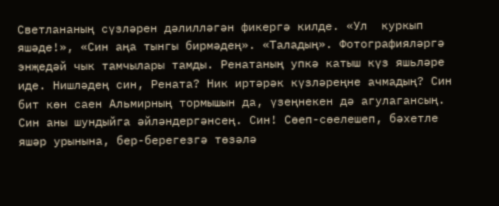Светлананың сүзләрен дәлилләгән фикергә килде. «Ул  куркып яшәде!», «Син аңа тынгы бирмәдең». «Таладың». Фотографияләргә энҗедәй чык тамчылары тамды. Ренатаның упкә катыш күз яшьләре иде. Нишләдең син, Рената? Ник иртәрәк күзләреңне ачмадың? Син бит көн саен Альмирның тормышын да, үзеңнекен дә агулагансың. Син аны шундыйга әйләндергәнсең. Син! Сөеп-сөелешеп, бәхетле яшәр урынына, бер-берегезгә төзәлә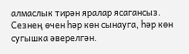алмаслык тирән яралар ясагансыз. Сезнең өчен һәр көн сынауга, һәр көн сугышка әверелгән.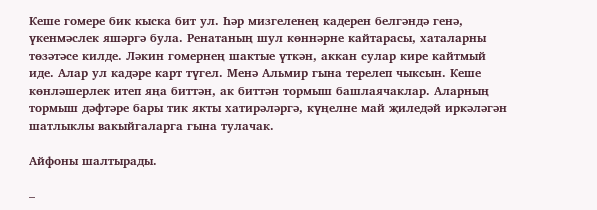Кеше гомере бик кыска бит ул. Һәр мизгеленең кадерен белгәндә генә, үкенмәслек яшәргә була. Ренатаның шул көннәрне кайтарасы, хаталарны төзәтәсе килде. Ләкин гомернең шактые үткән, аккан сулар кире кайтмый иде. Алар ул кадәре карт түгел. Менә Альмир гына терелеп чыксын. Кеше көнләшерлек итеп яңа биттән, ак биттән тормыш башлаячаклар. Аларның тормыш дәфтәре бары тик якты хатирәләргә, күңелне май җиледәй иркәләгән шатлыклы вакыйгаларга гына тулачак.

Айфоны шалтырады.

–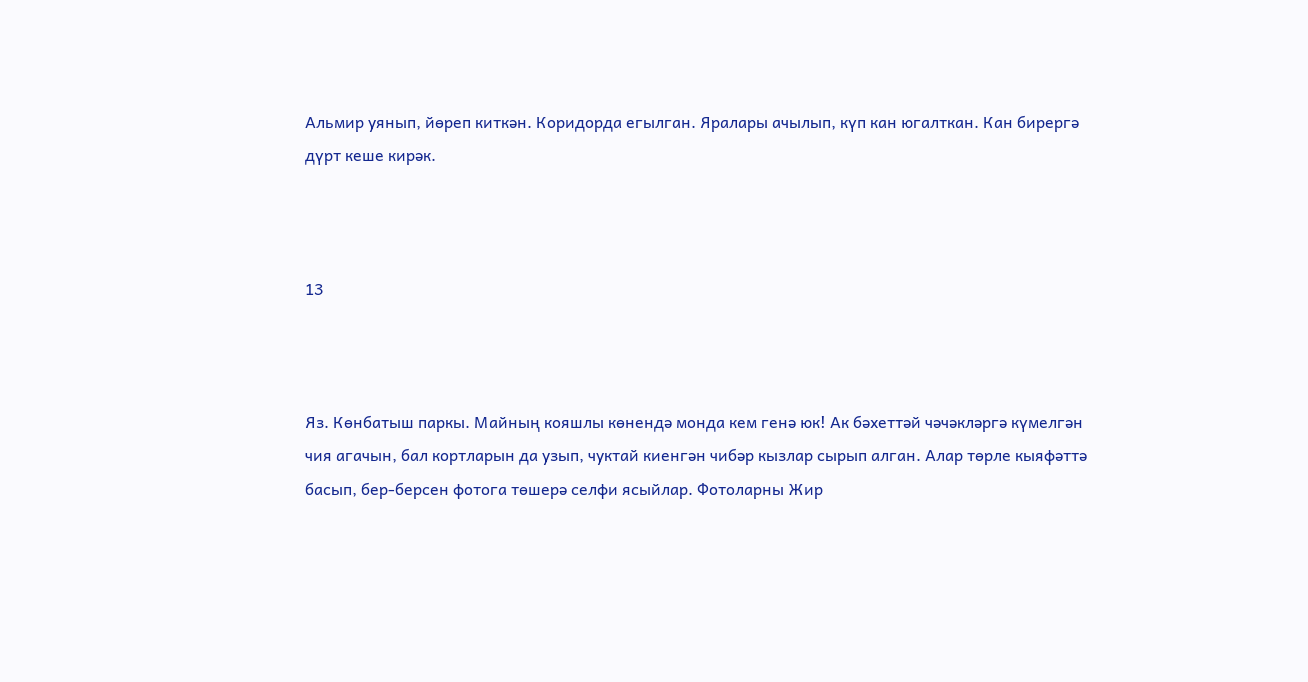Альмир уянып, йөреп киткән. Коридорда егылган. Яралары ачылып, күп кан югалткан. Кан бирергә дүрт кеше кирәк.



13



Яз. Көнбатыш паркы. Майның кояшлы көнендә монда кем генә юк! Ак бәхеттәй чәчәкләргә күмелгән чия агачын, бал кортларын да узып, чуктай киенгән чибәр кызлар сырып алган. Алар төрле кыяфәттә басып, бер-берсен фотога төшерә селфи ясыйлар. Фотоларны Жир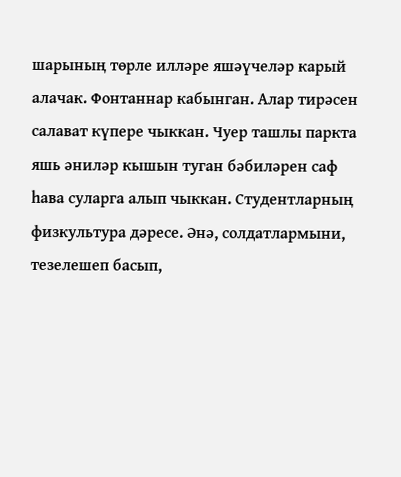шарының төрле илләре яшәүчеләр карый алачак. Фонтаннар кабынган. Алар тирәсен салават күпере чыккан. Чуер ташлы паркта яшь әниләр кышын туган бәбиләрен саф һава суларга алып чыккан. Студентларның физкультура дәресе. Әнә, солдатлармыни, тезелешеп басып,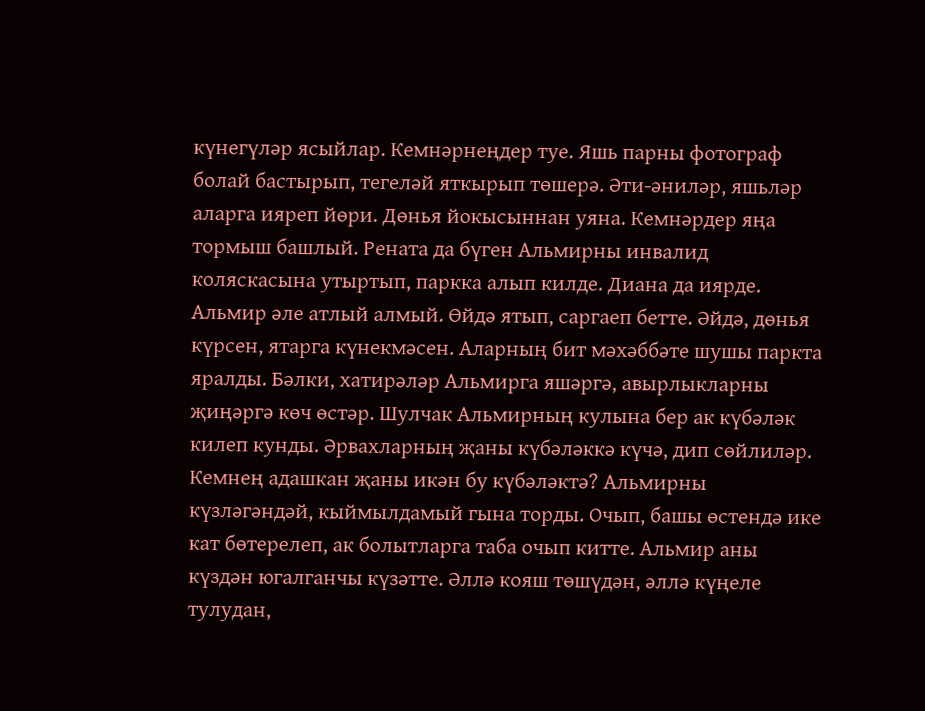күнегүләр ясыйлар. Кемнәрнеңдер туе. Яшь парны фотограф болай бастырып, тегеләй яткырып төшерә. Әти-әниләр, яшьләр аларга ияреп йөри. Дөнья йокысыннан уяна. Кемнәрдер яңа тормыш башлый. Рената да бүген Альмирны инвалид коляскасына утыртып, паркка алып килде. Диана да иярде. Альмир әле атлый алмый. Өйдә ятып, саргаеп бетте. Әйдә, дөнья күрсен, ятарга күнекмәсен. Аларның бит мәхәббәте шушы паркта яралды. Бәлки, хатирәләр Альмирга яшәргә, авырлыкларны җиңәргә көч өстәр. Шулчак Альмирның кулына бер ак күбәләк килеп кунды. Әрвахларның җаны күбәләккә күчә, дип сөйлиләр. Кемнең адашкан җаны икән бу күбәләктә? Альмирны күзләгәндәй, кыймылдамый гына торды. Очып, башы өстендә ике кат бөтерелеп, ак болытларга таба очып китте. Альмир аны күздән югалганчы күзәтте. Әллә кояш төшүдән, әллә күңеле тулудан,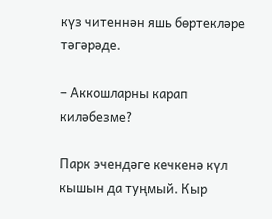күз читеннән яшь бөртекләре тәгәрәде.

– Аккошларны карап киләбезме?

Парк эчендәге кечкенә күл кышын да туңмый. Кыр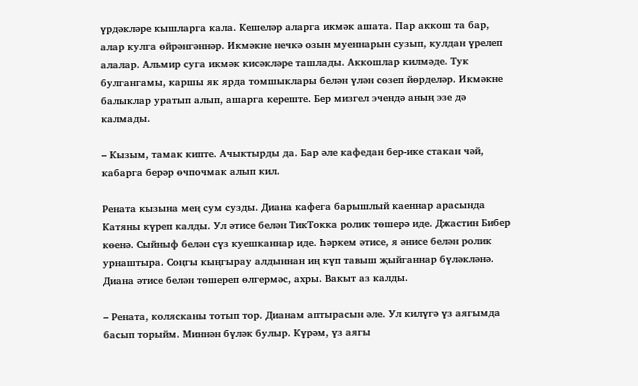үрдәкләре кышларга кала. Кешеләр аларга икмәк ашата. Пар аккош та бар, алар кулга өйрәнгәннәр. Икмәкне нечкә озын муеннарын сузып, кулдан үрелеп алалар. Альмир суга икмәк кисәкләре ташлады. Аккошлар килмәде. Тук булгангамы, каршы як ярда томшыклары белән үлән сөзеп йөрделәр. Икмәкне балыклар уратып алып, ашарга кереште. Бер мизгел эчендә аның эзе дә калмады.

– Кызым, тамак кипте. Ачыктырды да. Бар әле кафедан бер-ике стакан чәй, кабарга берәр өчпочмак алып кил.

Рената кызына мең сум сузды. Диана кафега барышлый каеннар арасында Катяны күреп калды. Ул әтисе белән ТикТокка ролик төшерә иде. Джастин Бибер көенә. Сыйныф белән сүз куешканнар иде. Һәркем әтисе, я әнисе белән ролик урнаштыра. Соңгы кыңгырау алдыннан иң күп тавыш җыйганнар бүләкләнә. Диана әтисе белән төшереп өлгермәс, ахры. Вакыт аз калды.

– Рената, колясканы тотып тор. Дианам аптырасын әле. Ул килүгә үз аягымда басып торыйм. Миннән бүләк булыр. Күрәм, үз аягы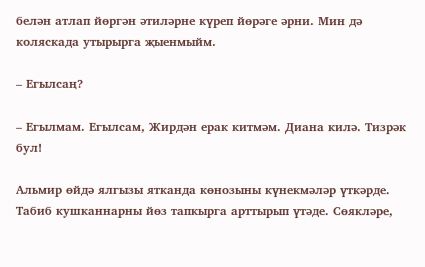белән атлап йөргән әтиләрне күреп йөрәге әрни. Мин дә коляскада утырырга җыенмыйм.

– Егылсаң?

– Егылмам. Егылсам, Жирдән ерак китмәм. Диана килә. Тизрәк бул!

Альмир өйдә ялгызы ятканда көнозыны күнекмәләр үткәрде. Табиб кушканнарны йөз тапкырга арттырып үтәде. Сөякләре,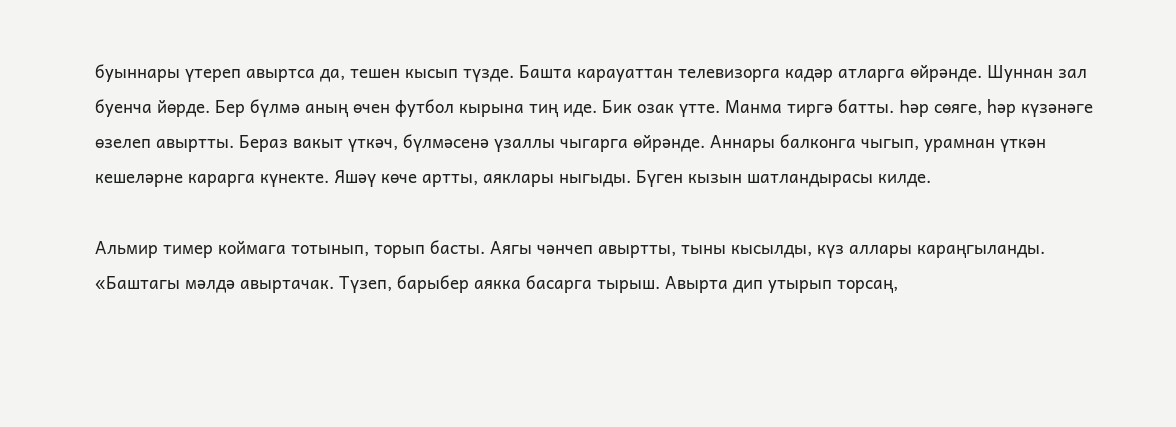буыннары үтереп авыртса да, тешен кысып түзде. Башта карауаттан телевизорга кадәр атларга өйрәнде. Шуннан зал буенча йөрде. Бер бүлмә аның өчен футбол кырына тиң иде. Бик озак үтте. Манма тиргә батты. Һәр сөяге, һәр күзәнәге өзелеп авыртты. Бераз вакыт үткәч, бүлмәсенә үзаллы чыгарга өйрәнде. Аннары балконга чыгып, урамнан үткән кешеләрне карарга күнекте. Яшәү көче артты, аяклары ныгыды. Бүген кызын шатландырасы килде.

Альмир тимер коймага тотынып, торып басты. Аягы чәнчеп авыртты, тыны кысылды, күз аллары караңгыланды. «Баштагы мәлдә авыртачак. Түзеп, барыбер аякка басарга тырыш. Авырта дип утырып торсаң,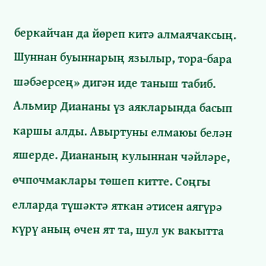беркайчан да йөреп китә алмаячаксың. Шуннан буыннарың язылыр, тора-бара шәбәерсең» дигән иде таныш табиб. Альмир Диананы үз аякларында басып каршы алды. Авыртуны елмаюы белән яшерде. Диананың кулыннан чәйләре, өчпочмаклары төшеп китте. Соңгы елларда түшәктә яткан әтисен аягүрә күрү аның өчен ят та, шул ук вакытта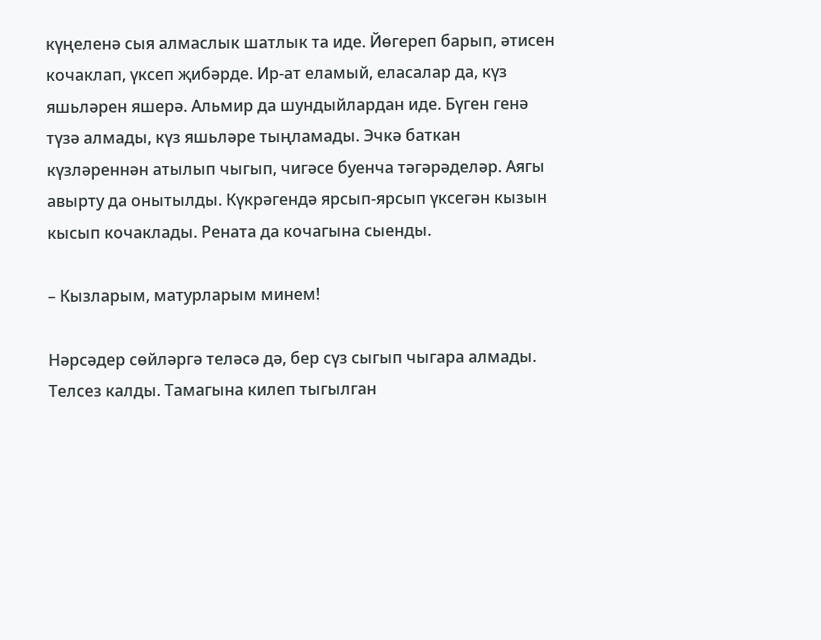күңеленә сыя алмаслык шатлык та иде. Йөгереп барып, әтисен кочаклап, үксеп җибәрде. Ир-ат еламый, еласалар да, күз яшьләрен яшерә. Альмир да шундыйлардан иде. Бүген генә түзә алмады, күз яшьләре тыңламады. Эчкә баткан күзләреннән атылып чыгып, чигәсе буенча тәгәрәделәр. Аягы авырту да онытылды. Күкрәгендә ярсып-ярсып үксегән кызын кысып кочаклады. Рената да кочагына сыенды.

– Кызларым, матурларым минем!

Нәрсәдер сөйләргә теләсә дә, бер сүз сыгып чыгара алмады. Телсез калды. Тамагына килеп тыгылган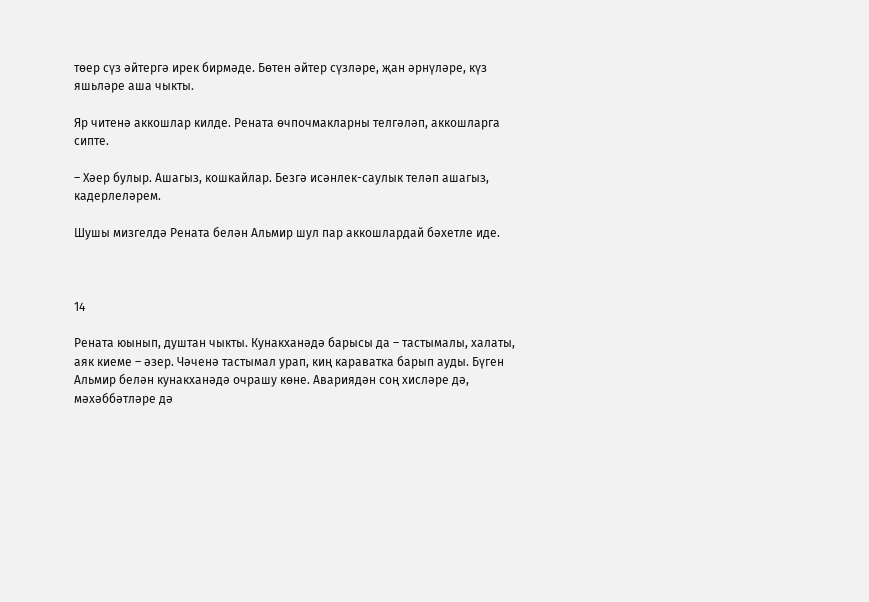төер сүз әйтергә ирек бирмәде. Бөтен әйтер сүзләре, җан әрнүләре, күз яшьләре аша чыкты.

Яр читенә аккошлар килде. Рената өчпочмакларны телгәләп, аккошларга сипте.

– Хәер булыр. Ашагыз, кошкайлар. Безгә исәнлек-саулык теләп ашагыз, кадерлеләрем.

Шушы мизгелдә Рената белән Альмир шул пар аккошлардай бәхетле иде.



14

Рената юынып, душтан чыкты. Кунакханәдә барысы да – тастымалы, халаты, аяк киеме – әзер. Чәченә тастымал урап, киң караватка барып ауды. Бүген Альмир белән кунакханәдә очрашу көне. Авариядән соң хисләре дә, мәхәббәтләре дә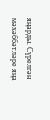яңарды. Сүрелгән мәхәббәтләре яңа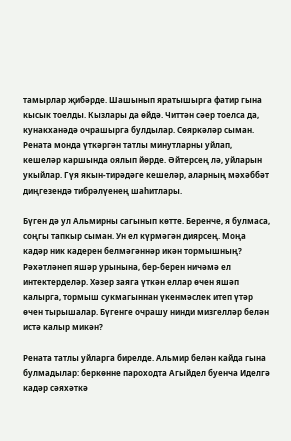тамырлар җибәрде. Шашынып яратышырга фатир гына кысык тоелды. Кызлары да өйдә. Читтән сәер тоелса да, кунакханәдә очрашырга булдылар. Сөяркәләр сыман. Рената монда үткәргән татлы минутларны уйлап, кешеләр каршында оялып йөрде. Әйтерсең лә, уйларын укыйлар. Гүя якын-тирәдәге кешеләр, аларның мәхәббәт диңгезендә тибрәлүенең шаһитлары.

Бүген дә ул Альмирны сагынып көтте. Беренче, я булмаса, соңгы тапкыр сыман. Ун ел күрмәгән диярсең. Моңа кадәр ник кадерен белмәгәннәр икән тормышның? Рәхәтләнеп яшәр урынына, бер-берен ничәмә ел интектерделәр. Хәзер заяга үткән еллар өчен яшәп калырга, тормыш сукмагыннан үкенмәслек итеп үтәр өчен тырышалар. Бүгенге очрашу нинди мизгелләр белән истә калыр микән?

Рената татлы уйларга бирелде. Альмир белән кайда гына булмадылар: беркөнне пароходта Агыйдел буенча Иделгә кадәр сәяхәткә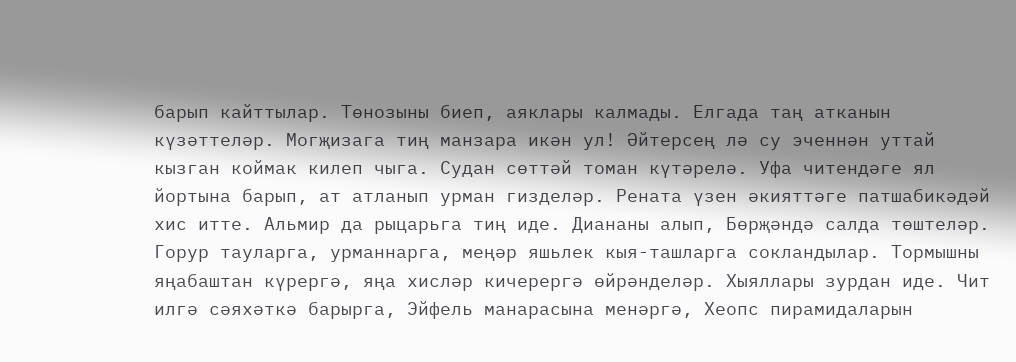барып кайттылар. Төнозыны биеп, аяклары калмады. Елгада таң атканын күзәттеләр. Могҗизага тиң манзара икән ул! Әйтерсең лә су эченнән уттай кызган коймак килеп чыга. Судан сөттәй томан күтәрелә. Уфа читендәге ял йортына барып, ат атланып урман гизделәр. Рената үзен әкияттәге патшабикәдәй хис итте. Альмир да рыцарьга тиң иде. Диананы алып, Бөрҗәндә салда төштеләр. Горур тауларга, урманнарга, меңәр яшьлек кыя-ташларга сокландылар. Тормышны яңабаштан күрергә, яңа хисләр кичерергә өйрәнделәр. Хыяллары зурдан иде. Чит илгә сәяхәткә барырга, Эйфель манарасына менәргә, Хеопс пирамидаларын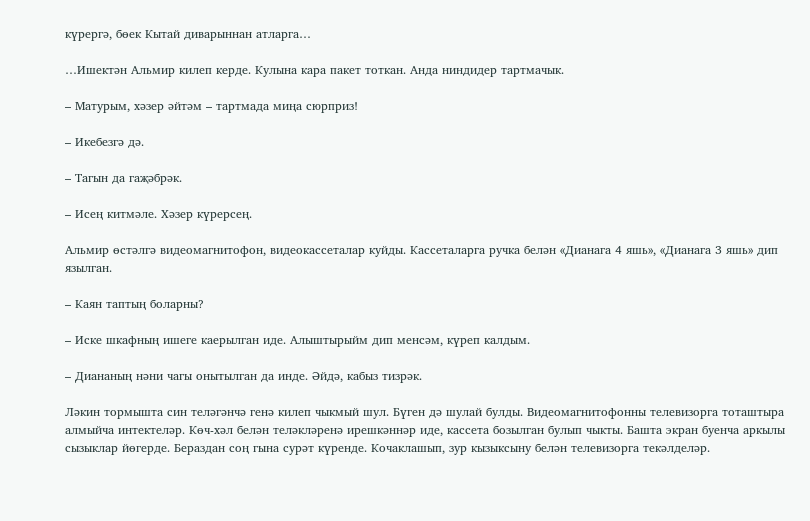күрергә, бөек Кытай диварыннан атларга…

…Ишектән Альмир килеп керде. Кулына кара пакет тоткан. Анда ниндидер тартмачык.

– Матурым, хәзер әйтәм – тартмада миңа сюрприз!

– Икебезгә дә.

– Тагын да гаҗәбрәк.

– Исең китмәле. Хәзер күрерсең.

Альмир өстәлгә видеомагнитофон, видеокассеталар куйды. Кассеталарга ручка белән «Дианага 4 яшь», «Дианага 3 яшь» дип язылган.

– Каян таптың боларны?

– Иске шкафның ишеге каерылган иде. Алыштырыйм дип менсәм, күреп калдым.

– Диананың нәни чагы онытылган да инде. Әйдә, кабыз тизрәк.

Ләкин тормышта син теләгәнчә генә килеп чыкмый шул. Бүген дә шулай булды. Видеомагнитофонны телевизорга тоташтыра алмыйча интектеләр. Көч-хәл белән теләкләренә ирешкәннәр иде, кассета бозылган булып чыкты. Башта экран буенча аркылы сызыклар йөгерде. Бераздан соң гына сурәт күренде. Кочаклашып, зур кызыксыну белән телевизорга текәлделәр.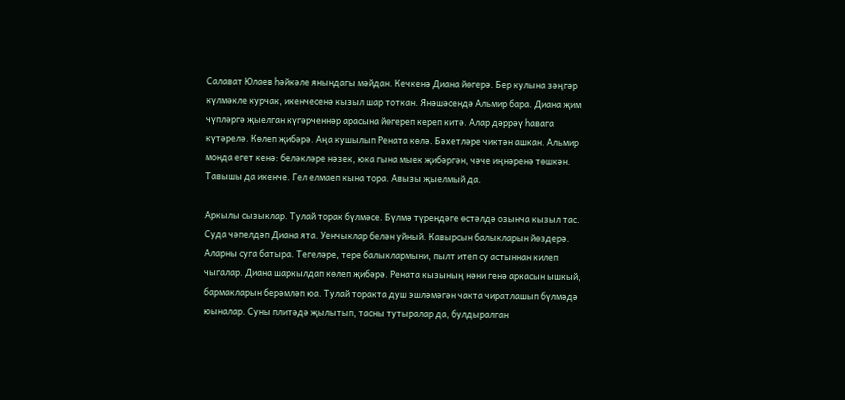Салават Юлаев һәйкәле янындагы мәйдан. Кечкенә Диана йөгерә. Бер кулына зәңгәр күлмәкле курчак, икенчесенә кызыл шар тоткан. Янәшәсендә Альмир бара. Диана җим чүпләргә җыелган күгәрченнәр арасына йөгереп кереп китә. Алар дәррәү һавага күтәрелә. Көлеп җибәрә. Аңа кушылып Рената көлә. Бәхетләре чиктән ашкан. Альмир монда егет кенә: беләкләре нәзек, юка гына мыек җибәргән, чәче иңнәренә төшкән. Тавышы да икенче. Гел елмаеп кына тора. Авызы җыелмый да.

Аркылы сызыклар. Тулай торак бүлмәсе. Бүлмә түрендәге өстәлдә озынча кызыл тас. Суда чәпелдәп Диана ята. Уенчыклар белән уйный. Кавырсын балыкларын йөздерә. Аларны суга батыра. Тегеләре, тере балыклармыни, пылт итеп су астыннан килеп чыгалар. Диана шаркылдап көлеп җибәрә. Рената кызының нәни генә аркасын ышкый, бармакларын берәмләп юа. Тулай торакта душ эшләмәгән чакта чиратлашып бүлмәдә юыналар. Суны плитәдә җылытып, тасны тутыралар да, булдыралган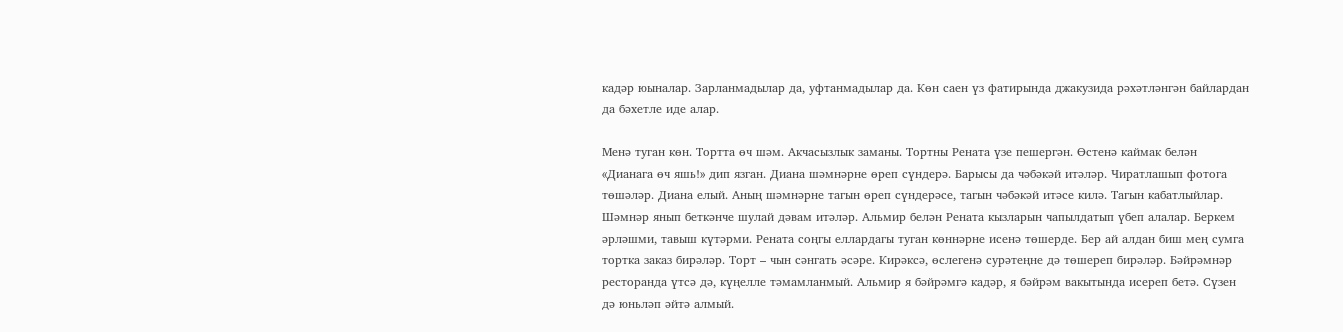кадәр юыналар. Зарланмадылар да, уфтанмадылар да. Көн саен үз фатирында джакузида рәхәтләнгән байлардан да бәхетле иде алар.

Менә туган көн. Тортта өч шәм. Акчасызлык заманы. Тортны Рената үзе пешергән. Өстенә каймак белән «Дианага өч яшь!» дип язган. Диана шәмнәрне өреп сүндерә. Барысы да чәбәкәй итәләр. Чиратлашып фотога төшәләр. Диана елый. Аның шәмнәрне тагын өреп сүндерәсе, тагын чәбәкәй итәсе килә. Тагын кабатлыйлар. Шәмнәр янып беткәнче шулай дәвам итәләр. Альмир белән Рената кызларын чапылдатып үбеп алалар. Беркем әрләшми, тавыш күтәрми. Рената соңгы еллардагы туган көннәрне исенә төшерде. Бер ай алдан биш мең сумга тортка заказ бирәләр. Торт – чын сәнгать әсәре. Кирәксә, өслегенә сурәтеңне дә төшереп бирәләр. Бәйрәмнәр ресторанда үтсә дә, күңелле тәмамланмый. Альмир я бәйрәмгә кадәр, я бәйрәм вакытында исереп бетә. Сүзен дә юньләп әйтә алмый.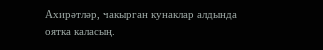Ахирәтләр, чакырган кунаклар алдында оятка каласың.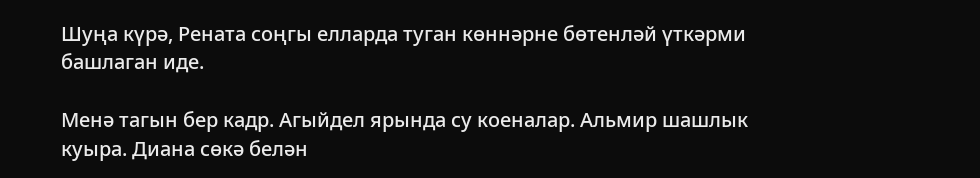Шуңа күрә, Рената соңгы елларда туган көннәрне бөтенләй үткәрми башлаган иде.

Менә тагын бер кадр. Агыйдел ярында су коеналар. Альмир шашлык куыра. Диана сөкә белән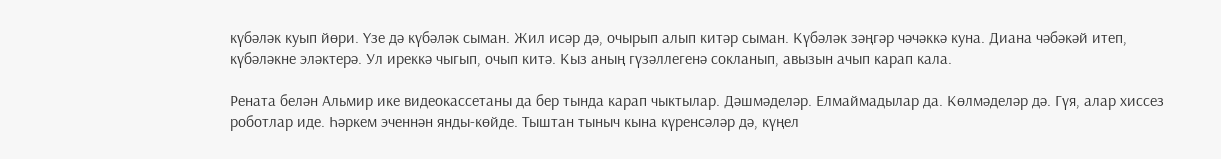күбәләк куып йөри. Үзе дә күбәләк сыман. Жил исәр дә, очырып алып китәр сыман. Күбәләк зәңгәр чәчәккә куна. Диана чәбәкәй итеп, күбәләкне эләктерә. Ул иреккә чыгып, очып китә. Кыз аның гүзәллегенә сокланып, авызын ачып карап кала.

Рената белән Альмир ике видеокассетаны да бер тында карап чыктылар. Дәшмәделәр. Елмаймадылар да. Көлмәделәр дә. Гүя, алар хиссез роботлар иде. Һәркем эченнән янды-көйде. Тыштан тыныч кына күренсәләр дә, күңел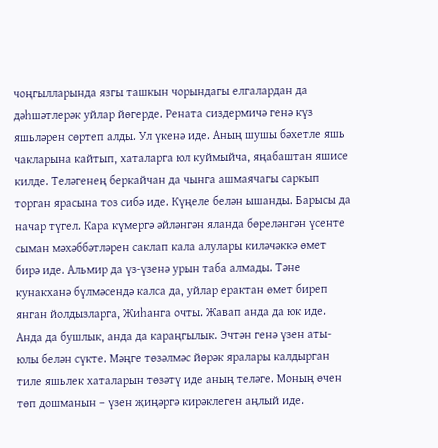чоңгылларында язгы ташкын чорындагы елгалардан да дәһшәтлерәк уйлар йөгерде. Рената сиздермичә генә күз яшьләрен сөртеп алды. Ул үкенә иде. Аның шушы бәхетле яшь чакларына кайтып, хаталарга юл куймыйча, яңабаштан яшисе килде. Теләгенең беркайчан да чынга ашмаячагы саркып торган ярасына тоз сибә иде. Күңеле белән ышанды. Барысы да начар түгел. Кара күмергә әйләнгән яланда бөреләнгән үсенте сыман мәхәббәтләрен саклап кала алулары киләчәккә өмет бирә иде. Альмир да үз-үзенә урын таба алмады. Тәне кунакханә бүлмәсендә калса да, уйлар ерактан өмет биреп янган йолдызларга, Жиһанга очты. Жавап анда да юк иде. Анда да бушлык, анда да караңгылык. Эчтән генә үзен аты-юлы белән сүкте. Мәңге төзәлмәс йөрәк яралары калдырган тиле яшьлек хаталарын төзәтү иде аның теләге. Моның өчен төп дошманын – үзен җиңәргә кирәклеген аңлый иде.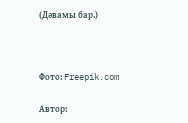(Дәвамы бар.)



Фото: Freepik.com

Автор: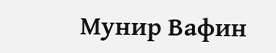Мунир Вафин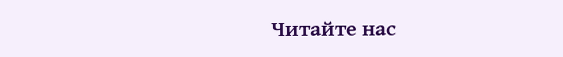Читайте нас